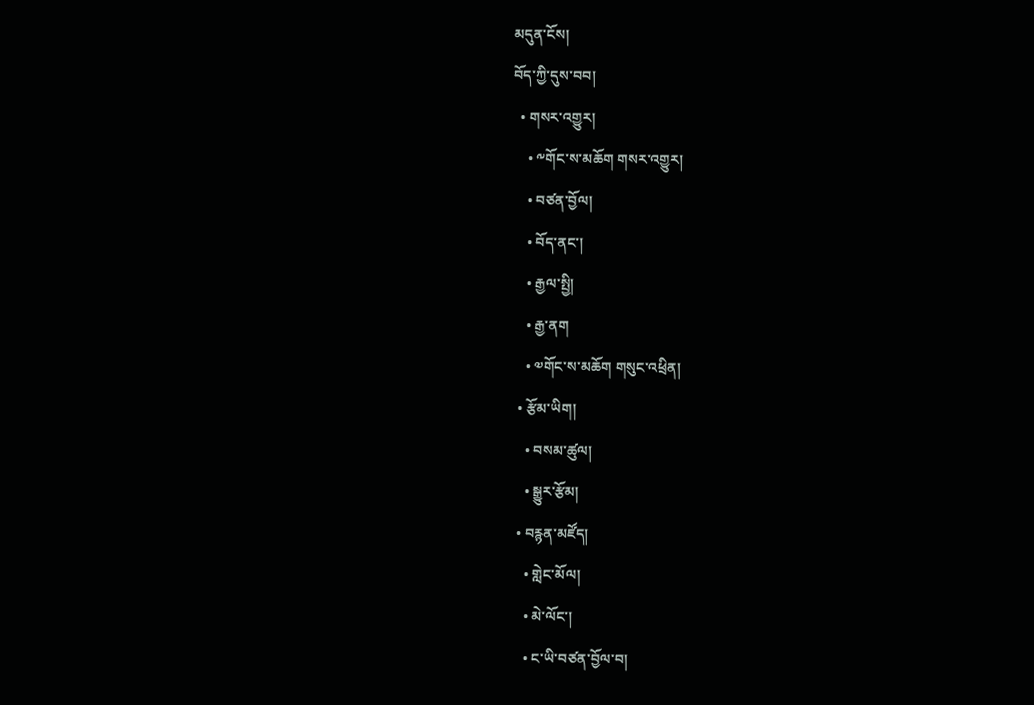མདུན་ངོས།
བོད་ཀྱི་དུས་བབ།
  • གསར་འགྱུར།
    • ༸གོང་ས་མཆོག གསར་འགྱུར།
    • བཙན་བྱོལ།
    • བོད་ནང་།
    • རྒྱལ་སྤྱི།
    • རྒྱ་ནག
    • ༧གོང་ས་མཆོག གསུང་འཕྲིན།
  • རྩོམ་ཡིག།
    • བསམ་ཚུལ།
    • སྒྱུར་རྩོམ།
  • བརྙན་མཛོད།
    • གླེང་མོལ།
    • མེ་ལོང་།
    • ང་ཡི་བཙན་བྱོལ་བ།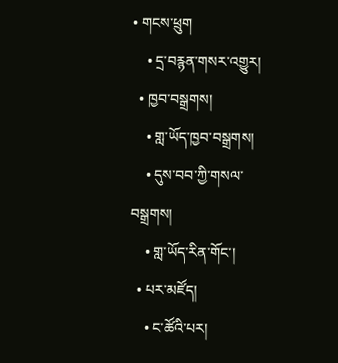• གངས་ཕྲུག
    • དྲ་བརྙན་གསར་འགྱུར།
  • ཁྱབ་བསྒྲགས།
    • གླ་ཡོད་ཁྱབ་བསྒྲགས།
    • དུས་བབ་ཀྱི་གསལ་བསྒྲགས།
    • གླ་ཡོད་རིན་གོང་།
  • པར་མཛོད།
    • ང་ཚོའི་པར།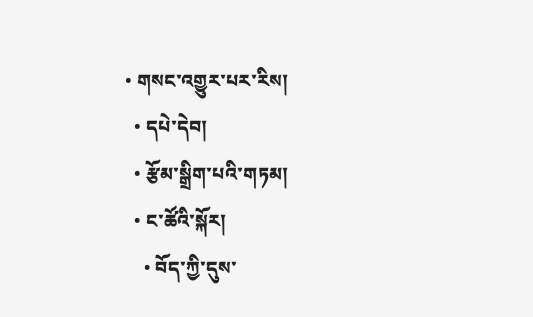• གསང་འགྱུར་པར་རིས།
  • དཔེ་དེབ།
  • རྩོམ་སྒྲིག་པའི་གཏམ།
  • ང་ཚོའི་སྐོར།
    • བོད་ཀྱི་དུས་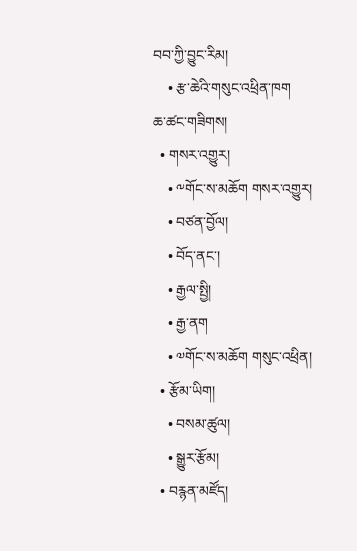བབ་ཀྱི་བྱུང་རིམ།
    • རྩ་ཆེའི་གསུང་འཕྲིན་ཁག
ཆ་ཚང་གཟིགས།
  • གསར་འགྱུར།
    • ༸གོང་ས་མཆོག གསར་འགྱུར།
    • བཙན་བྱོལ།
    • བོད་ནང་།
    • རྒྱལ་སྤྱི།
    • རྒྱ་ནག
    • ༧གོང་ས་མཆོག གསུང་འཕྲིན།
  • རྩོམ་ཡིག།
    • བསམ་ཚུལ།
    • སྒྱུར་རྩོམ།
  • བརྙན་མཛོད།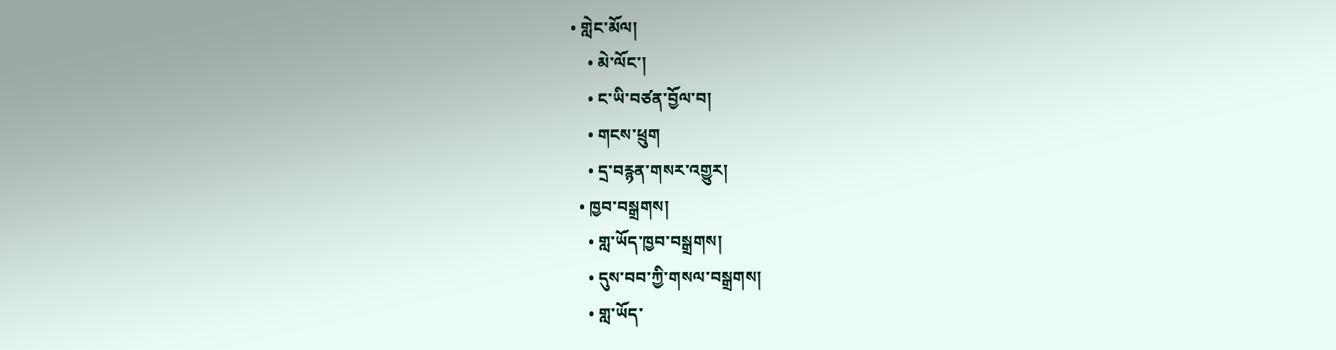• གླེང་མོལ།
    • མེ་ལོང་།
    • ང་ཡི་བཙན་བྱོལ་བ།
    • གངས་ཕྲུག
    • དྲ་བརྙན་གསར་འགྱུར།
  • ཁྱབ་བསྒྲགས།
    • གླ་ཡོད་ཁྱབ་བསྒྲགས།
    • དུས་བབ་ཀྱི་གསལ་བསྒྲགས།
    • གླ་ཡོད་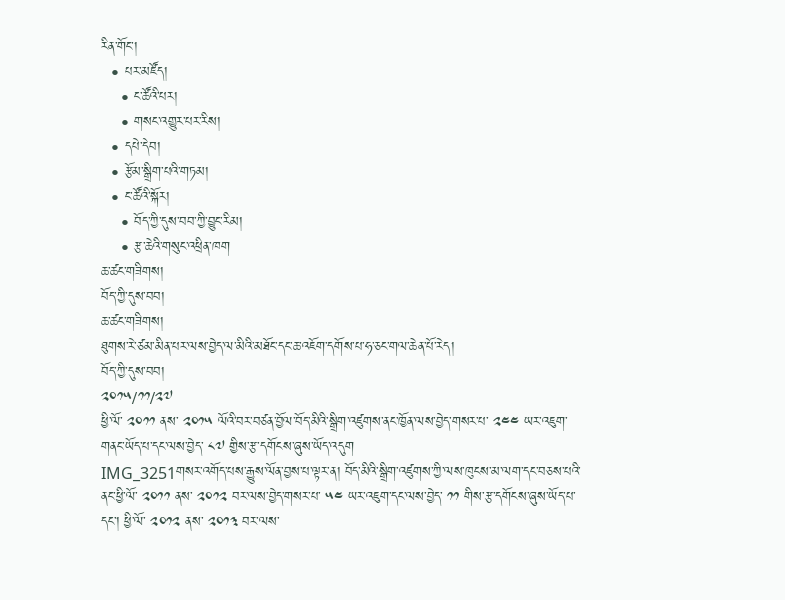རིན་གོང་།
  • པར་མཛོད།
    • ང་ཚོའི་པར།
    • གསང་འགྱུར་པར་རིས།
  • དཔེ་དེབ།
  • རྩོམ་སྒྲིག་པའི་གཏམ།
  • ང་ཚོའི་སྐོར།
    • བོད་ཀྱི་དུས་བབ་ཀྱི་བྱུང་རིམ།
    • རྩ་ཆེའི་གསུང་འཕྲིན་ཁག
ཆ་ཚང་གཟིགས།
བོད་ཀྱི་དུས་བབ།
ཆ་ཚང་གཟིགས།
ཐུགས་རེ་ཙམ་མིན་པར་ལས་བྱེད་ལ་མིའི་མཐོང་དང་ཆ་འཇོག་དགོས་པ་ཧ་ཅང་གལ་ཆེན་པོ་རེད།
བོད་ཀྱི་དུས་བབ།
༢༠༡༥/༡༡/༢༧
ཕྱི་ལོ་ ༢༠༡༡ ནས་ ༢༠༡༥ ལོའི་བར་བཙན་བྱོལ་བོད་མིའི་སྒྲིག་འཛུགས་ནང་ཁྱོན་ལས་བྱེད་གསར་པ་ ༢༤༤ ཡར་འཇུག་གནང་ཡོད་པ་དང་ལས་བྱེད་ ༨༧ གྱིས་རྩ་དགོངས་ཞུས་ཡོད་འདུག
IMG_3251གསར་འགོད་པས་རྒྱུས་ལོན་བྱས་པ་ལྟར་ན། བོད་མིའི་སྒྲིག་འཛུགས་ཀྱི་ལས་ཁུངས་མ་ལག་དང་བཅས་པའི་ནང་ཕྱི་ལོ་ ༢༠༡༡ ནས་ ༢༠༡༢ བར་ལས་བྱེད་གསར་པ་ ༥༤ ཡར་འཇུག་དང་ལས་བྱེད་ ༡༡ གིས་རྩ་དགོངས་ཞུས་ཡོད་པ་དང་། ཕྱི་ལོ་ ༢༠༡༢ ནས་ ༢༠༡༣ བར་ལས་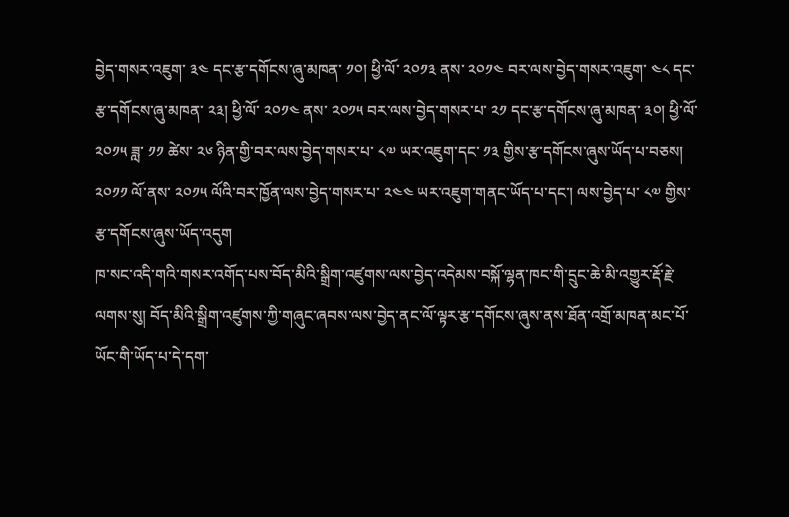བྱེད་གསར་འཇུག་ ༣༤ དང་རྩ་དགོངས་ཞུ་མཁན་ ༡༠། ཕྱི་ལོ་ ༢༠༡༣ ནས་ ༢༠༡༤ བར་ལས་བྱེད་གསར་འཇུག་ ༤༨ དང་རྩ་དགོངས་ཞུ་མཁན་ ༢༣། ཕྱི་ལོ་ ༢༠༡༤ ནས་ ༢༠༡༥ བར་ལས་བྱེད་གསར་པ་ ༢༡ དང་རྩ་དགོངས་ཞུ་མཁན་ ༣༠། ཕྱི་ལོ་ ༢༠༡༥ ཟླ་ ༡༡ ཚེས་ ༢༦ ཉིན་གྱི་བར་ལས་བྱེད་གསར་པ་ ༨༧ ཡར་འཇུག་དང་ ༡༣ གྱིས་རྩ་དགོངས་ཞུས་ཡོད་པ་བཅས། ༢༠༡༡ ལོ་ནས་ ༢༠༡༥ ལོའི་བར་ཁྱོན་ལས་བྱེད་གསར་པ་ ༢༤༤ ཡར་འཇུག་གནང་ཡོད་པ་དང་། ལས་བྱེད་པ་ ༨༧ གྱིས་རྩ་དགོངས་ཞུས་ཡོད་འདུག
ཁ་སང་འདི་གའི་གསར་འགོད་པས་བོད་མིའི་སྒྲིག་འཛུགས་ལས་བྱེད་འདེམས་བསྐོ་ལྷན་ཁང་གི་དྲུང་ཆེ་མི་འགྱུར་རྡོ་རྗེ་ལགས་སུ། བོད་མིའི་སྒྲིག་འཛུགས་ཀྱི་གཞུང་ཞབས་ལས་བྱེད་ནང་ལོ་ལྟར་རྩ་དགོངས་ཞུས་ནས་ཐོན་འགྲོ་མཁན་མང་པོ་ཡོང་གི་ཡོད་པ་དེ་དག་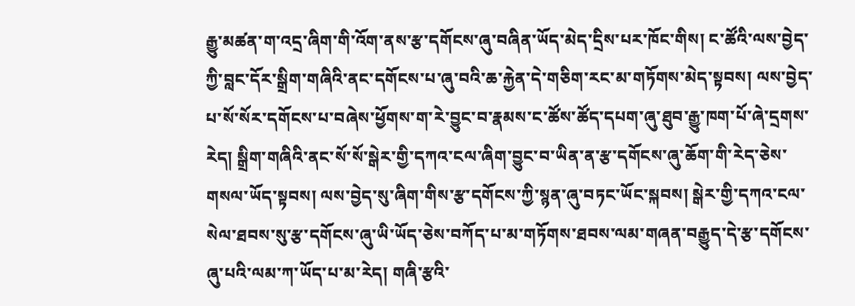རྒྱུ་མཚན་ག་འདྲ་ཞིག་གི་འོག་ནས་རྩ་དགོངས་ཞུ་བཞིན་ཡོད་མེད་དྲིས་པར་ཁོང་གིས། ང་ཚོའི་ལས་བྱེད་ཀྱི་བླང་དོར་སྒྲིག་གཞིའི་ནང་དགོངས་པ་ཞུ་བའི་ཆ་རྐྱེན་དེ་གཅིག་རང་མ་གཏོགས་མེད་སྟབས། ལས་བྱེད་པ་སོ་སོར་དགོངས་པ་བཞེས་ཕྱོགས་ག་རེ་བྱུང་བ་རྣམས་ང་ཚོས་ཚོད་དཔག་ཞུ་ཐུབ་རྒྱུ་ཁག་པོ་ཞེ་དྲགས་རེད། སྒྲིག་གཞིའི་ནང་སོ་སོ་སྒེར་གྱི་དཀའ་ངལ་ཞིག་བྱུང་བ་ཡིན་ན་རྩ་དགོངས་ཞུ་ཆོག་གི་རེད་ཅེས་གསལ་ཡོད་སྟབས། ལས་བྱེད་སུ་ཞིག་གིས་རྩ་དགོངས་ཀྱི་སྙན་ཞུ་བཏང་ཡོང་སྐབས། སྒེར་གྱི་དཀའ་ངལ་སེལ་ཐབས་སུ་རྩ་དགོངས་ཞུ་ཡི་ཡོད་ཅེས་བཀོད་པ་མ་གཏོགས་ཐབས་ལམ་གཞན་བརྒྱུད་དེ་རྩ་དགོངས་ཞུ་པའི་ལམ་ཀ་ཡོད་པ་མ་རེད། གཞི་རྩའི་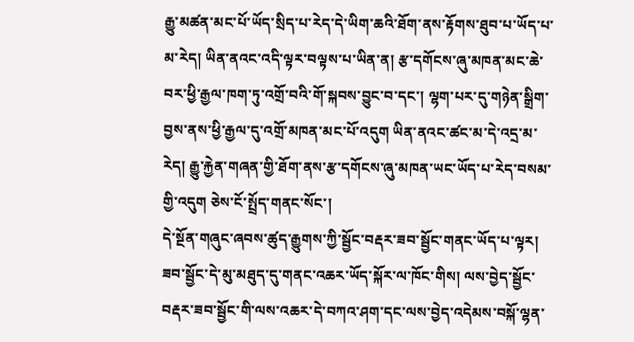རྒྱུ་མཚན་མང་པོ་ཡོད་སྲིད་པ་རེད་དེ་ཡིག་ཆའི་ཐོག་ནས་རྟོགས་ཐུབ་པ་ཡོད་པ་མ་རེད། ཡིན་ནའང་འདི་ལྟར་བལྟས་པ་ཡིན་ན། རྩ་དགོངས་ཞུ་མཁན་མང་ཆེ་བར་ཕྱི་རྒྱལ་ཁག་ཏུ་འགྲོ་བའི་གོ་སྐབས་བྱུང་བ་དང་། ལྷག་པར་དུ་གཉེན་སྒྲིག་བྱས་ནས་ཕྱི་རྒྱལ་དུ་འགྲོ་མཁན་མང་པོ་འདུག ཡིན་ནའང་ཚང་མ་དེ་འདྲ་མ་རེད། རྒྱུ་རྐྱེན་གཞན་གྱི་ཐོག་ནས་རྩ་དགོངས་ཞུ་མཁན་ཡང་ཡོད་པ་རེད་བསམ་གྱི་འདུག ཅེས་ངོ་སྤྲོད་གནང་སོང་།
དེ་སྔོན་གཞུང་ཞབས་ཚུད་རྒྱུགས་ཀྱི་སྦྱོང་བརྡར་ཟབ་སྦྱོང་གནང་ཡོད་པ་ལྟར། ཟབ་སྦྱོང་དེ་མུ་མཐུད་དུ་གནང་འཆར་ཡོད་སྐོར་ལ་ཁོང་གིས། ལས་བྱེད་སྦྱོང་བརྡར་ཟབ་སྦྱོང་གི་ལས་འཆར་དེ་བཀའ་ཤག་དང་ལས་བྱེད་འདེམས་བསྐོ་ལྷན་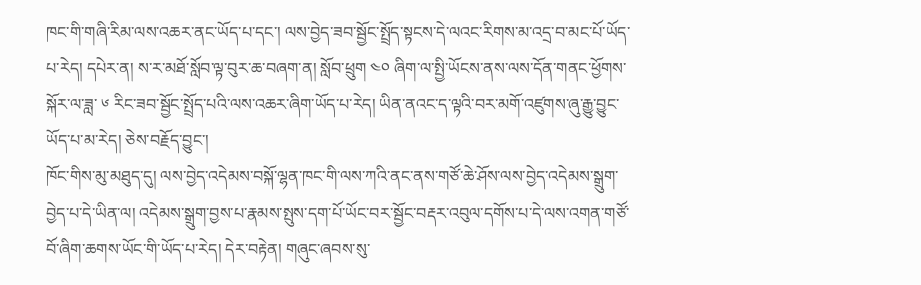ཁང་གི་གཞི་རིམ་ལས་འཆར་ནང་ཡོད་པ་དང་། ལས་བྱེད་ཟབ་སྦྱོང་སྤྲོད་སྟངས་དེ་ལའང་རིགས་མ་འདྲ་བ་མང་པོ་ཡོད་པ་རེད། དཔེར་ན། ས་ར་མཐོ་སློབ་ལྟ་བུར་ཆ་བཞག་ན། སློབ་ཕྲུག ༤༠ ཞིག་ལ་སྤྱི་ཡོངས་ནས་ལས་དོན་གནང་ཕྱོགས་སྐོར་ལ་ཟླ་ ༦ རིང་ཟབ་སྦྱོང་སྤྲོད་པའི་ལས་འཆར་ཞིག་ཡོད་པ་རེད། ཡིན་ནའང་ད་ལྟའི་བར་མགོ་འཛུགས་ཞུ་རྒྱུ་བྱུང་ཡོད་པ་མ་རེད། ཅེས་བརྗོད་བྱུང་།
ཁོང་གིས་མུ་མཐུད་དུ། ལས་བྱེད་འདེམས་བསྐོ་ལྷན་ཁང་གི་ལས་ཀའི་ནང་ནས་གཙོ་ཆེ་ཤོས་ལས་བྱེད་འདེམས་སྒྲུག་བྱེད་པ་དེ་ཡིན་ལ། འདེམས་སྒྲུག་བྱས་པ་རྣམས་སྤུས་དག་པོ་ཡོང་བར་སྦྱོང་བརྡར་འབུལ་དགོས་པ་དེ་ལས་འགན་གཙོ་བོ་ཞིག་ཆགས་ཡོང་གི་ཡོད་པ་རེད། དེར་བརྟེན། གཞུང་ཞབས་སུ་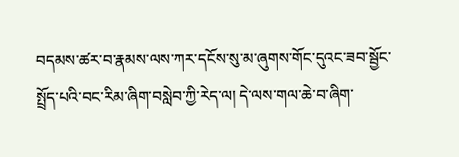བདམས་ཚར་བ་རྣམས་ལས་ཀར་དངོས་སུ་མ་ཞུགས་གོང་དུའང་ཟབ་སྦྱོང་སྤྲོད་པའི་བང་རིམ་ཞིག་བསླེབ་ཀྱི་རེད་ལ། དེ་ལས་གལ་ཆེ་བ་ཞིག་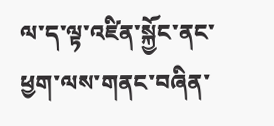ལ་ད་ལྟ་འཛིན་སྐྱོང་ནང་ཕྱག་ལས་གནང་བཞིན་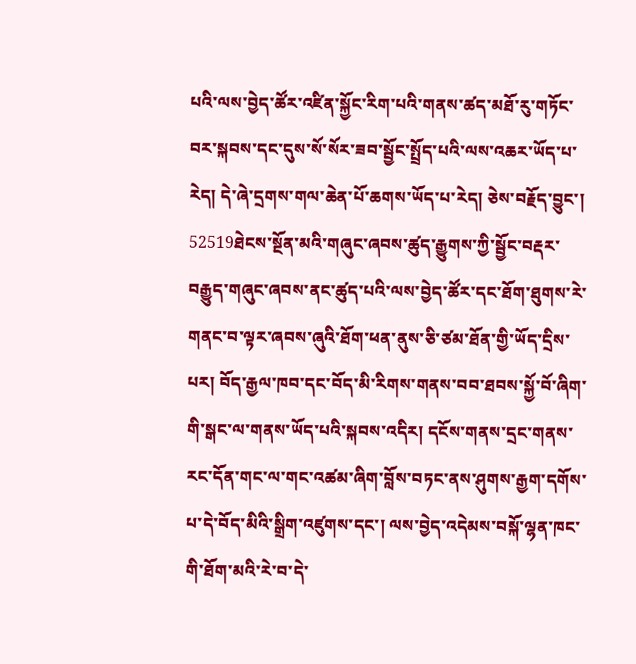པའི་ལས་བྱེད་ཚོར་འཛིན་སྐྱོང་རིག་པའི་གནས་ཚད་མཐོ་རུ་གཏོང་བར་སྐབས་དང་དུས་སོ་སོར་ཟབ་སྦྱོང་སྤྲོད་པའི་ལས་འཆར་ཡོད་པ་རེད། དེ་ཞེ་དྲགས་གལ་ཆེན་པོ་ཆགས་ཡོད་པ་རེད། ཅེས་བརྗོད་བྱུང་།
52519ཐེངས་སྔོན་མའི་གཞུང་ཞབས་ཚུད་རྒྱུགས་ཀྱི་སྦྱོང་བརྡར་བརྒྱུད་གཞུང་ཞབས་ནང་ཚུད་པའི་ལས་བྱེད་ཚོར་དང་ཐོག་ཐུགས་རེ་གནང་བ་ལྟར་ཞབས་ཞུའི་ཐོག་ཕན་ནུས་ཅི་ཙམ་ཐོན་གྱི་ཡོད་དྲིས་པར། བོད་རྒྱལ་ཁབ་དང་བོད་མི་རིགས་གནས་བབ་ཐབས་སྐྱོ་བོ་ཞིག་གི་སྒང་ལ་གནས་ཡོད་པའི་སྐབས་འདིར། དངོས་གནས་དྲང་གནས་རང་དོན་གང་ལ་གང་འཚམ་ཞིག་བློས་བཏང་ནས་ཤུགས་རྒྱག་དགོས་པ་དེ་བོད་མིའི་སྒྲིག་འཛུགས་དང་། ལས་བྱེད་འདེམས་བསྐོ་ལྷན་ཁང་གི་ཐོག་མའི་རེ་བ་དེ་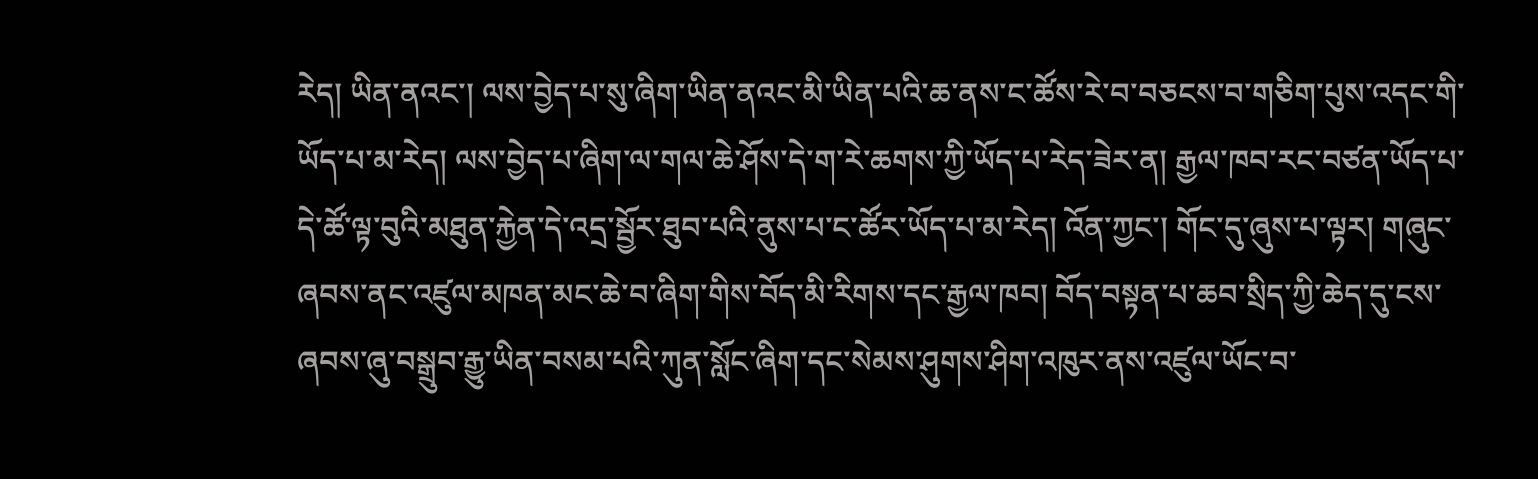རེད། ཡིན་ནའང་། ལས་བྱེད་པ་སུ་ཞིག་ཡིན་ནའང་མི་ཡིན་པའི་ཆ་ནས་ང་ཚོས་རེ་བ་བཅངས་བ་གཅིག་པུས་འདང་གི་ཡོད་པ་མ་རེད། ལས་བྱེད་པ་ཞིག་ལ་གལ་ཆེ་ཤོས་དེ་ག་རེ་ཆགས་ཀྱི་ཡོད་པ་རེད་ཟེར་ན། རྒྱལ་ཁབ་རང་བཙན་ཡོད་པ་དེ་ཚོ་ལྟ་བུའི་མཐུན་རྐྱེན་དེ་འདྲ་སྦྱོར་ཐུབ་པའི་ནུས་པ་ང་ཚོར་ཡོད་པ་མ་རེད། འོན་ཀྱང་། གོང་དུ་ཞུས་པ་ལྟར། གཞུང་ཞབས་ནང་འཛུལ་མཁན་མང་ཆེ་བ་ཞིག་གིས་བོད་མི་རིགས་དང་རྒྱལ་ཁབ། བོད་བསྟན་པ་ཆབ་སྲིད་ཀྱི་ཆེད་དུ་ངས་ཞབས་ཞུ་བསྒྲུབ་རྒྱུ་ཡིན་བསམ་པའི་ཀུན་སློང་ཞིག་དང་སེམས་ཤུགས་ཤིག་འཁུར་ནས་འཛུལ་ཡོང་བ་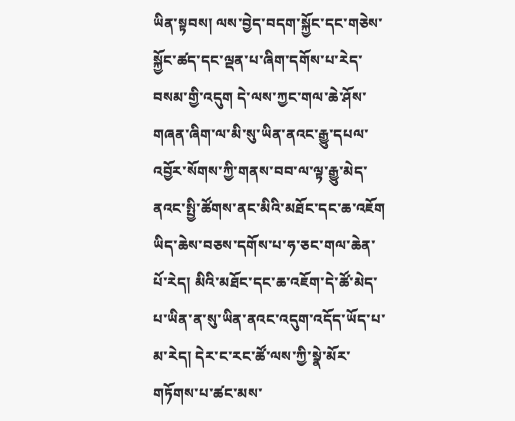ཡིན་སྟབས། ལས་བྱེད་བདག་སྐྱོང་དང་གཅེས་སྐྱོང་ཚད་དང་ལྡན་པ་ཞིག་དགོས་པ་རེད་བསམ་གྱི་འདུག དེ་ལས་ཀྱང་གལ་ཆེ་ཤོས་གཞན་ཞིག་ལ་མི་སུ་ཡིན་ནའང་རྒྱུ་དཔལ་འབྱོར་སོགས་ཀྱི་གནས་བབ་ལ་ལྟ་རྒྱུ་མེད་ནའང་སྤྱི་ཚོགས་ནང་མིའི་མཐོང་དང་ཆ་འཇོག ཡིད་ཆེས་བཅས་དགོས་པ་ཧ་ཅང་གལ་ཆེན་པོ་རེད། མིའི་མཐོང་དང་ཆ་འཇོག་དེ་ཚོ་མེད་པ་ཡིན་ན་སུ་ཡིན་ནའང་འདུག་འདོད་ཡོད་པ་མ་རེད། དེར་ང་རང་ཚོ་ལས་ཀྱི་སྣེ་མོར་གཏོགས་པ་ཚང་མས་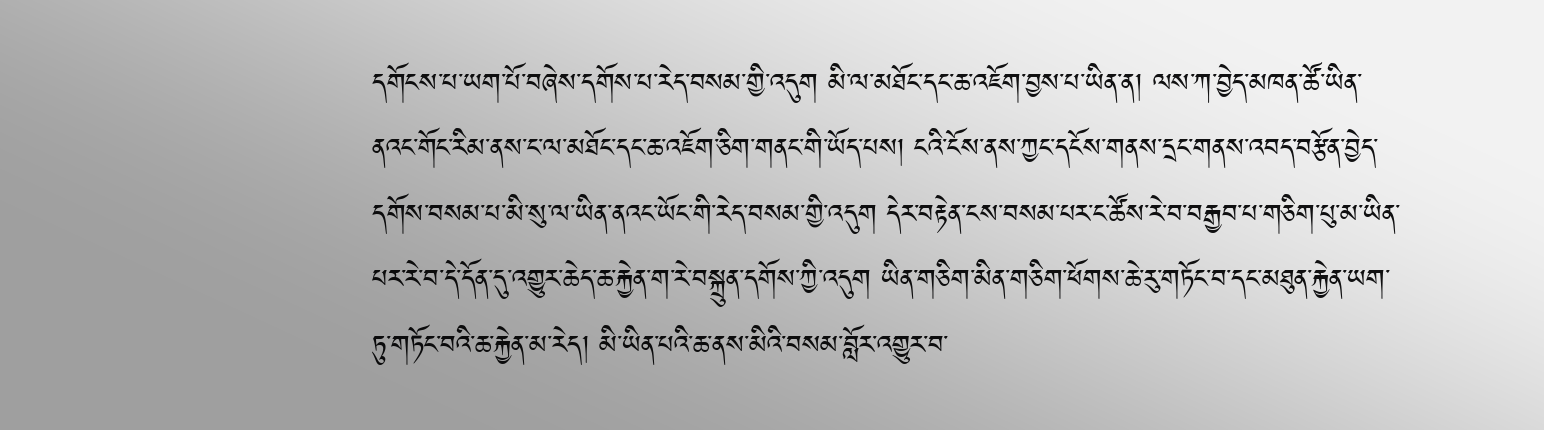དགོངས་པ་ཡག་པོ་བཞེས་དགོས་པ་རེད་བསམ་གྱི་འདུག མི་ལ་མཐོང་དང་ཆ་འཇོག་བྱས་པ་ཡིན་ན། ལས་ཀ་བྱེད་མཁན་ཚོ་ཡིན་ནའང་གོང་རིམ་ནས་ང་ལ་མཐོང་དང་ཆ་འཇོག་ཅིག་གནང་གི་ཡོད་པས། ངའི་ངོས་ནས་ཀྱང་དངོས་གནས་དྲང་གནས་འབད་བརྩོན་བྱེད་དགོས་བསམ་པ་མི་སུ་ལ་ཡིན་ནའང་ཡོང་གི་རེད་བསམ་གྱི་འདུག དེར་བརྟེན་ངས་བསམ་པར་ང་ཚོས་རེ་བ་བརྒྱབ་པ་གཅིག་པུ་མ་ཡིན་པར་རེ་བ་དེ་དོན་དུ་འགྱུར་ཆེད་ཆ་རྐྱེན་ག་རེ་བསྐྲུན་དགོས་ཀྱི་འདུག ཡིན་གཅིག་མིན་གཅིག་ཕོགས་ཆེ་རུ་གཏོང་བ་དང་མཐུན་རྐྱེན་ཡག་ཏུ་གཏོང་བའི་ཆ་རྐྱེན་མ་རེད། མི་ཡིན་པའི་ཆ་ནས་མིའི་བསམ་བློར་འགྱུར་བ་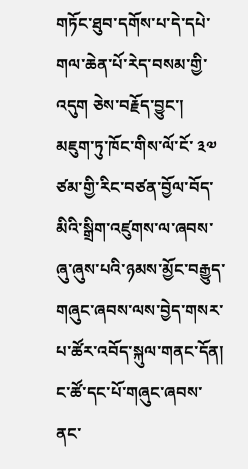གཏོང་ཐུབ་དགོས་པ་དེ་དཔེ་གལ་ཆེན་པོ་རེད་བསམ་གྱི་འདུག ཅེས་བརྗོད་བྱུང་།
མཇུག་ཏུ་ཁོང་གིས་ལོ་ངོ་ ༣༧ ཙམ་གྱི་རིང་བཙན་བྱོལ་བོད་མིའི་སྒྲིག་འཛུགས་ལ་ཞབས་ཞུ་ཞུས་པའི་ཉམས་མྱོང་བརྒྱུད་གཞུང་ཞབས་ལས་བྱེད་གསར་པ་ཚོར་འབོད་སྐུལ་གནང་དོན། ང་ཚོ་དང་པོ་གཞུང་ཞབས་ནང་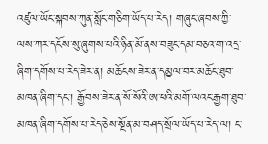འཛུལ་ཡོང་སྐབས་ཀུན་སློང་གཅིག་ཡོད་པ་རེད། གཞུང་ཞབས་ཀྱི་ལས་ཀར་དངོས་སུ་ཞུགས་པའི་ཉིན་མོ་ནས་བཟུང་དམ་བཅའ་ག་འདྲ་ཞིག་དགོས་པ་རེད་ཟེར་ན། མཆོངས་ཟེར་ན་དམྱལ་བར་མཆོང་ཐུབ་མཁན་ཞིག་དང་། རྒྱོབས་ཟེར་ན་སོ་སོའི་ཨ་ཕའི་མགོ་ལའང་རྒྱག་ཐུབ་མཁན་ཞིག་དགོས་པ་རེད་ཅེས་སྔོན་མ་བཤད་སྲོལ་ཡོད་པ་རེད་ལ། ང་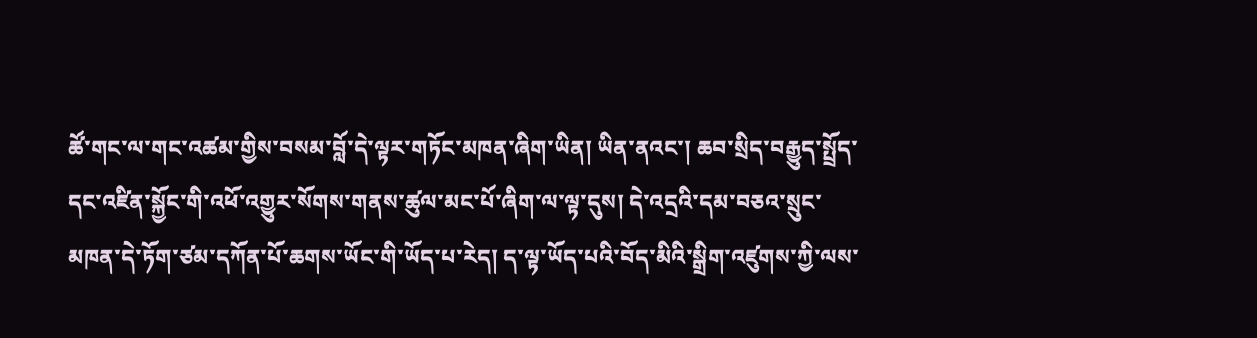ཚོ་གང་ལ་གང་འཚམ་གྱིས་བསམ་བློ་དེ་ལྟར་གཏོང་མཁན་ཞིག་ཡིན། ཡིན་ནའང་། ཆབ་སྲིད་བརྒྱུད་སྤྲོད་དང་འཛིན་སྐྱོང་གི་འཕོ་འགྱུར་སོགས་གནས་ཚུལ་མང་པོ་ཞིག་ལ་ལྟ་དུས། དེ་འདྲའི་དམ་བཅའ་སྲུང་མཁན་དེ་ཏོག་ཙམ་དཀོན་པོ་ཆགས་ཡོང་གི་ཡོད་པ་རེད། ད་ལྟ་ཡོད་པའི་བོད་མིའི་སྒྲིག་འཛུགས་ཀྱི་ལས་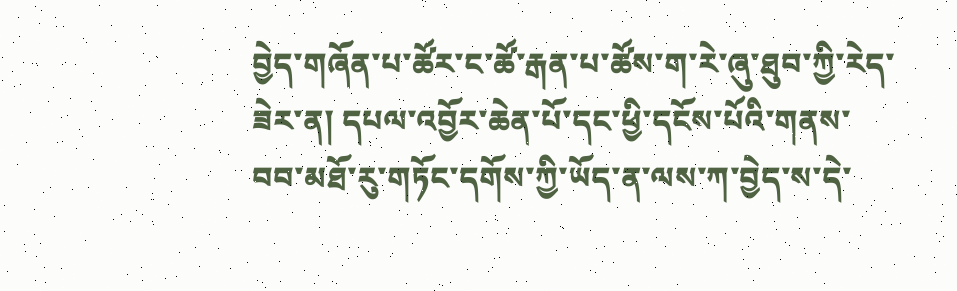བྱེད་གཞོན་པ་ཚོར་ང་ཚོ་རྒན་པ་ཚོས་ག་རེ་ཞུ་ཐུབ་ཀྱི་རེད་ཟེར་ན། དཔལ་འབྱོར་ཆེན་པོ་དང་ཕྱི་དངོས་པོའི་གནས་བབ་མཐོ་རུ་གཏོང་དགོས་ཀྱི་ཡོད་ན་ལས་ཀ་བྱེད་ས་དེ་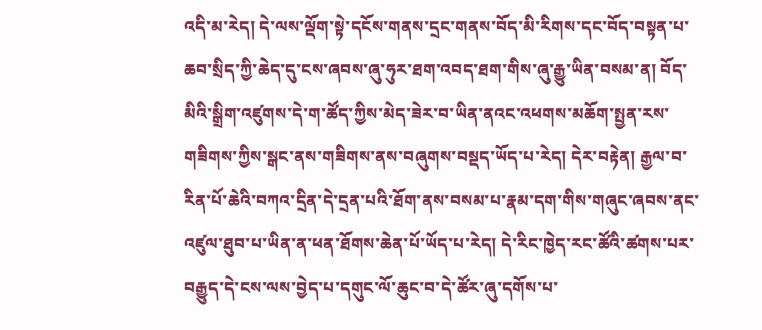འདི་མ་རེད། དེ་ལས་ལྡོག་སྟེ་དངོས་གནས་དྲང་གནས་བོད་མི་རིགས་དང་བོད་བསྟན་པ་ཆབ་སྲིད་ཀྱི་ཆེད་དུ་ངས་ཞབས་ཞུ་ཧུར་ཐག་འབད་ཐག་གིས་ཞུ་རྒྱུ་ཡིན་བསམ་ན། བོད་མིའི་སྒྲིག་འཛུགས་དེ་ག་ཚོད་ཀྱིས་མེད་ཟེར་བ་ཡིན་ནའང་འཕགས་མཆོག་སྤྱན་རས་གཟིགས་ཀྱིས་སྒང་ནས་གཟིགས་ནས་བཞུགས་བསྡད་ཡོད་པ་རེད། དེར་བརྟེན། རྒྱལ་བ་རིན་པོ་ཆེའི་བཀའ་དྲིན་དེ་དྲན་པའི་ཐོག་ནས་བསམ་པ་རྣམ་དག་གིས་གཞུང་ཞབས་ནང་འཛུལ་ཐུབ་པ་ཡིན་ན་ཕན་ཐོགས་ཆེན་པོ་ཡོད་པ་རེད། དེ་རིང་ཁྱེད་རང་ཚོའི་ཚགས་པར་བརྒྱུད་དེ་ངས་ལས་བྱེད་པ་དགུང་ལོ་ཆུང་བ་དེ་ཚོར་ཞུ་དགོས་པ་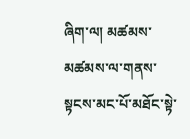ཞིག་ལ། མཚམས་མཚམས་ལ་གནས་སྟངས་མང་པོ་མཐོང་སྟེ་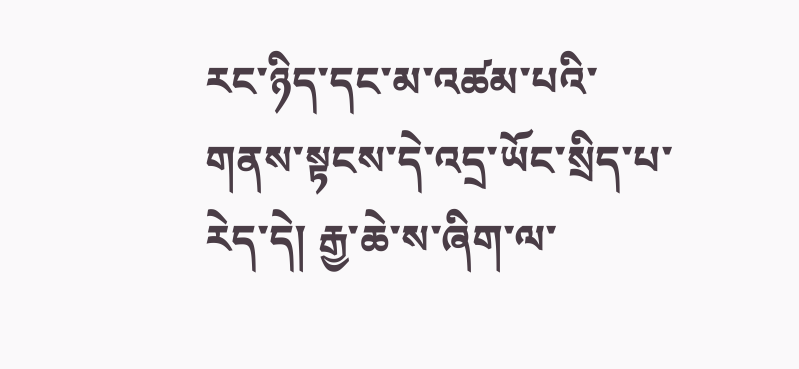རང་ཉིད་དང་མ་འཚམ་པའི་གནས་སྟངས་དེ་འདྲ་ཡོང་སྲིད་པ་རེད་དེ། རྒྱ་ཆེ་ས་ཞིག་ལ་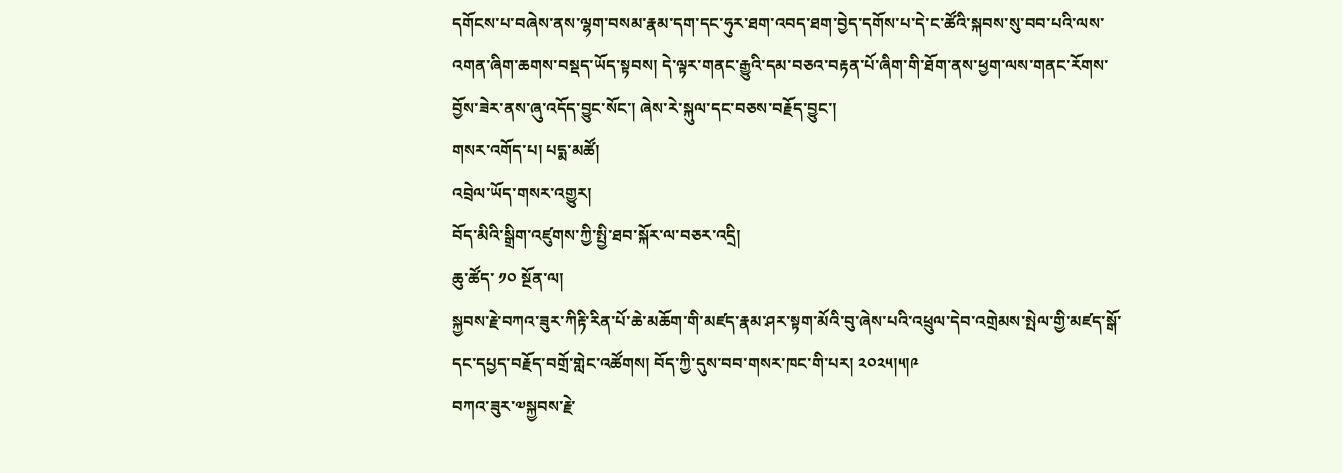དགོངས་པ་བཞེས་ནས་ལྷག་བསམ་རྣམ་དག་དང་ཧུར་ཐག་འབད་ཐག་བྱེད་དགོས་པ་དེ་ང་ཚོའི་སྐབས་སུ་བབ་པའི་ལས་འགན་ཞིག་ཆགས་བསྡད་ཡོད་སྟབས། དེ་ལྟར་གནང་རྒྱུའི་དམ་བཅའ་བརྟན་པོ་ཞིག་གི་ཐོག་ནས་ཕྱག་ལས་གནང་རོགས་བྱོས་ཟེར་ནས་ཞུ་འདོད་བྱུང་སོང་། ཞེས་རེ་སྐུལ་དང་བཅས་བརྗོད་བྱུང་།
གསར་འགོད་པ། པདྨ་མཚོ།
འབྲེལ་ཡོད་གསར་འགྱུར།
བོད་མིའི་སྒྲིག་འཛུགས་ཀྱི་སྤྱི་ཐབ་སྐོར་ལ་བཅར་འདྲི།
ཆུ་ཚོད་ ༡༠ སྔོན་ལ།
སྐྱབས་རྗེ་བཀའ་ཟུར་ཀིརྟི་རིན་པོ་ཆེ་མཆོག་གི་མཛད་རྣམ་ཤར་སྟག་མོའི་བུ་ཞེས་པའི་འཕྲུལ་དེབ་འགྲེམས་སྤེལ་གྱི་མཛད་སྒོ་དང་དཔྱད་བརྗོད་བགྲོ་གླེང་འཚོགས། བོད་ཀྱི་དུས་བབ་གསར་ཁང་གི་པར། ༢༠༢༥།༥།༩
བཀའ་ཟུར་༧སྐྱབས་རྗེ་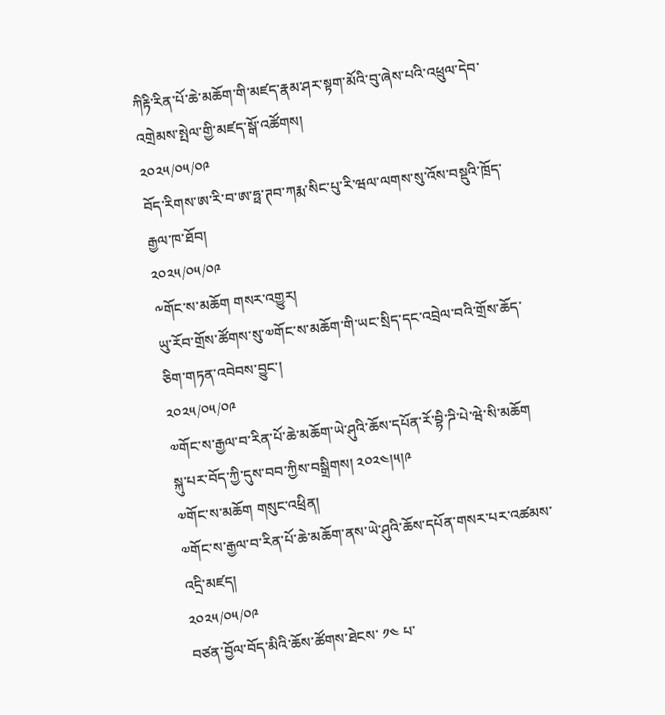ཀིརྟི་རིན་པོ་ཆེ་མཆོག་གི་མཛད་རྣམ་ཤར་སྟག་མོའི་བུ་ཞེས་པའི་འཕྲུལ་དེབ་འགྲེམས་སྤེལ་གྱི་མཛད་སྒོ་འཚོགས།
༢༠༢༥/༠༥/༠༩
བོད་རིགས་ཨ་རི་བ་ཨ་ཧྥ་ཊབ་ཀརྨ་སིང་པུ་རི་ཝལ་ལགས་སུ་འོས་བསྡུའི་ཁྲོད་རྒྱལ་ཁ་ཐོབ།
༢༠༢༥/༠༥/༠༩
༸གོང་ས་མཆོག གསར་འགྱུར།
ཡུ་རོབ་གྲོས་ཚོགས་སུ་༧གོང་ས་མཆོག་གི་ཡང་སྲིད་དང་འབྲེལ་བའི་གྲོས་ཆོད་ཅིག་གཏན་འབེབས་བྱུང་།
༢༠༢༥/༠༥/༠༩
༧གོང་ས་རྒྱལ་བ་རིན་པོ་ཆེ་མཆོག་ཡེ་ཤུའི་ཆོས་དཔོན་རོ་བྷི་ཌི་པེ་ཝེ་སི་མཆོག སྐུ་པར་བོད་ཀྱི་དུས་བབ་ཀྱིས་བསྒྲིགས། ༢༠༢༤།༥།༩
༧གོང་ས་མཆོག གསུང་འཕྲིན།
༧གོང་ས་རྒྱལ་བ་རིན་པོ་ཆེ་མཆོག་ནས་ཡེ་ཤུའི་ཆོས་དཔོན་གསར་པར་འཚམས་འདྲི་མཛད།
༢༠༢༥/༠༥/༠༩
བཙན་བྱོལ་བོད་མིའི་ཆོས་ཚོགས་ཐེངས་ ༡༤ པ་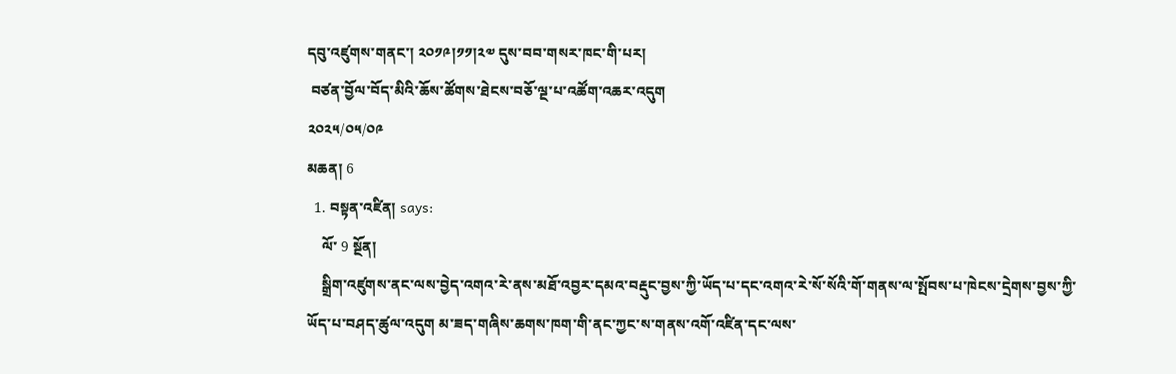དབུ་འཛུགས་གནང་། ༢༠༡༩།༡༡།༢༧ དུས་བབ་གསར་ཁང་གི་པར།
 བཙན་བྱོལ་བོད་མིའི་ཆོས་ཚོགས་ཐེངས་བཅོ་ལྔ་པ་འཚོག་འཆར་འདུག
༢༠༢༥/༠༥/༠༩
མཆན། 6
  1. བསྟན་འཛིན། says:
    ལོ་ 9 སྔོན།
    སྒྲིག་འཛུགས་ནང་ལས་བྱེད་འགའ་རེ་ནས་མཐོ་འབྱར་དམའ་བརྡུང་བྱས་ཀྱི་ཡོད་པ་དང་འགའ་རེ་སོ་སོའི་གོ་གནས་ལ་སྤོབས་པ་ཁེངས་དྲེགས་བྱས་ཀྱི་ཡོད་པ་བཤད་ཚུལ་འདུག མ་ཟད་གཞིས་ཆགས་ཁག་གི་ནང་ཀྱང་ས་གནས་འགོ་འཛིན་དང་ལས་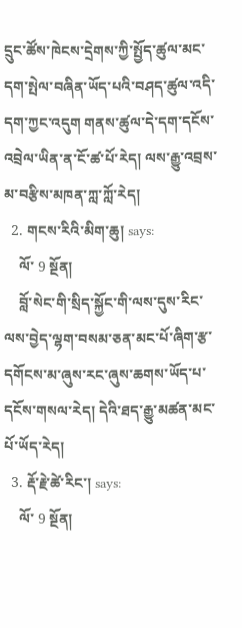དྲུང་ཚོས་ཁེངས་དྲེགས་ཀྱི་སྤྱོད་ཚུལ་མང་དག་སྤེལ་བཞིན་ཡོད་པའི་བཤད་ཚུལ་འདི་དག་ཀྱང་འདུག གནས་ཚུལ་དེ་དག་དངོས་འབྲེལ་ཡིན་ན་ངོ་ཚ་པོ་རེད། ལས་རྒྱུ་འབྲས་མ་བརྩིས་མཁན་ཀླ་ཀློ་རེད།
  2. གངས་རིའི་མིག་ཆུ། says:
    ལོ་ 9 སྔོན།
    བློ་སེང་གི་སྲིད་སྐྱོང་གི་ལས་དུས་རིང་ལས་བྱེད་ལྷག་བསམ་ཅན་མང་པོ་ཞིག་རྩ་དགོངས་མ་ཞུས་རང་ཞུས་ཆགས་ཡོད་པ་དངོས་གསལ་རེད། དེའི་ཐད་རྒྱུ་མཚན་མང་པོ་ཡོད་རེད།
  3. རྡོ་རྗེ་ཚེ་རིང་། says:
    ལོ་ 9 སྔོན།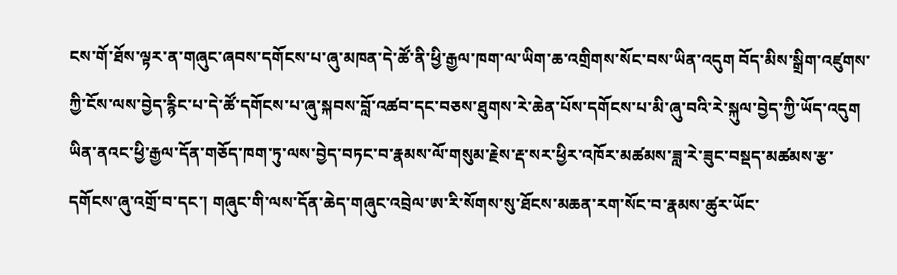ངས་གོ་ཐོས་ལྟར་ན་གཞུང་ཞབས་དགོངས་པ་ཞུ་མཁན་དེ་ཚོ་ནི་ཕྱི་རྒྱལ་ཁག་ལ་ཡིག་ཆ་འགྲིགས་སོང་བས་ཡིན་འདུག བོད་མིས་སྒྲིག་འཛུགས་ཀྱི་ངོས་ལས་བྱེད་རྙིང་པ་དེ་ཚོ་དགོངས་པ་ཞུ་སྐབས་བློ་འཚབ་དང་བཅས་ཐུགས་རེ་ཆེན་པོས་དགོངས་པ་མི་ཞུ་བའི་རེ་སྐུལ་བྱེད་ཀྱི་ཡོད་འདུག ཡིན་ནའང་ཕྱི་རྒྱལ་དོན་གཅོད་ཁག་ཏུ་ལས་བྱེད་བཏང་བ་རྣམས་ལོ་གསུམ་རྗེས་རྡ་སར་ཕྱིར་འཁོར་མཚམས་ཟླ་རེ་ཟུང་བསྡད་མཚམས་རྩ་དགོངས་ཞུ་འགྲོ་བ་དང་། གཞུང་གི་ལས་དོན་ཆེད་གཞུང་འབྲེལ་ཨ་རི་སོགས་སུ་ཐོངས་མཆན་རག་སོང་བ་རྣམས་ཚུར་ཡོང་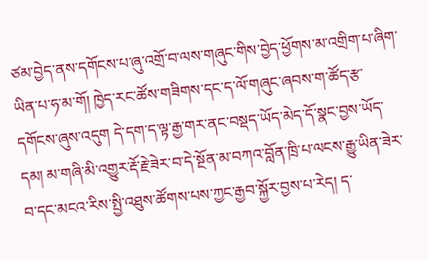ཙམ་བྱེད་ནས་དགོངས་པ་ཞུ་འགྲོ་བ་ལས་གཞུང་གིས་བྱེད་ཕྱོགས་མ་འགྲིག་པ་ཞིག་ཡིན་པ་ཧ་མ་གོ། ཁྱེད་རང་ཚོས་གཟིགས་དང་ད་ལོ་གཞུང་ཞབས་ག་ཚོད་རྩ་དགོངས་ཞུས་འདུག དེ་དག་ད་ལྟ་རྒྱ་གར་ནང་བསྡད་ཡོད་མེད་དོ་སྣང་བྱས་ཡོད་དམ། མ་གཞི་མི་འགྱུར་རྡོ་རྗེ་ཟེར་བ་དེ་སྔོན་མ་བཀའ་བློན་ཁྲི་པ་ལངས་རྒྱུ་ཡིན་ཟེར་བ་དང་མངའ་རིས་སྤྱི་འཐུས་ཚོགས་པས་ཀྱང་རྒྱབ་སྐྱོར་བྱས་པ་རེད། ད་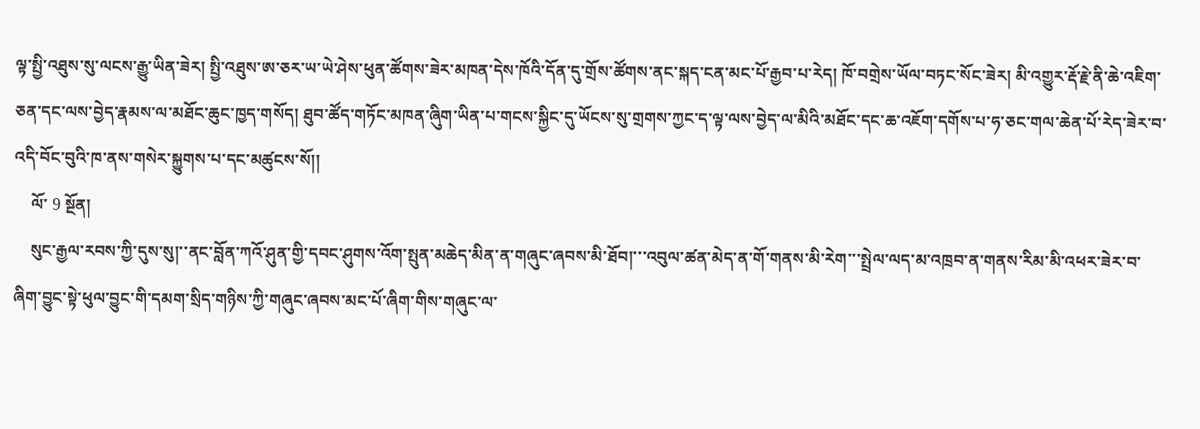ལྟ་སྤྱི་འཐུས་སུ་ལངས་རྒྱུ་ཡིན་ཟེར། སྤྱི་འཐུས་ཨ་ཅར་ཡ་ཡེ་ཤེས་ཕུན་ཚོགས་ཟེར་མཁན་དེས་ཁོའི་དོན་དུ་གྲོས་ཚོགས་ནང་སྐད་ངན་མང་པོ་རྒྱབ་པ་རེད། ཁོ་བགྲེས་ཡོལ་བཏང་སོང་ཟེར། མི་འགྱུར་རྡོ་རྗེ་ནི་ཆེ་འཇིག་ཅན་དང་ལས་བྱེད་རྣམས་ལ་མཐོང་ཆུང་ཁྱད་གསོད། ཐུབ་ཚོད་གཏོང་མཁན་ཞིུག་ཡིན་པ་གངས་སྐྱིང་དུ་ཡོངས་སུ་གྲགས་ཀྱང་ད་ལྟ་ལས་བྱེད་ལ་མིའི་མཐོང་དང་ཆ་འཇོག་དགོས་པ་ཧ་ཅང་གལ་ཆེན་པོ་རེད་ཟེར་བ་འདི་བོང་བུའི་ཁ་ནས་གསེར་སྐྱུགས་པ་དང་མཚུངས་སོ།།
    ལོ་ 9 སྔོན།
    སུང་རྒྱལ་རབས་ཀྱི་དུས་སུ།་་ནང་བློན་ཀའོ་ཤུན་གྱི་དབང་ཤུགས་འོག་སྤུན་མཆེད་མིན་ན་གཞུང་ཞབས་མི་ཐོབ།་་་འབུལ་ཚན་མེད་ན་གོ་གནས་མི་རེག་་་སྤྲེལ་ལད་མ་འཁྲབ་ན་གནས་རིམ་མི་འཕར་ཟེར་བ་ཞིག་བྱུང་སྟེ་ཕུལ་བྱུང་གི་དམག་སྲིད་གཉིས་ཀྱི་གཞུང་ཞབས་མང་པོ་ཞིག་གིས་གཞུང་ལ་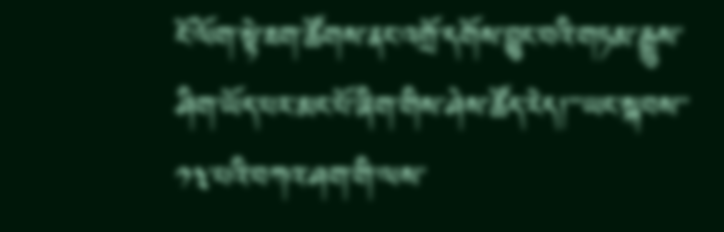ངོ་ལོག་སྟེ་ཇག་ཚོགས་ནང་འགྲོ་དགོས་བྱུང་བའི་གཏམ་རྒྱུས་ཤིག་ཡོད་པར་མང་པོ་ཞིག་གིས་ཤེས་ཚོད་རེད།་་་ཡང་སྐབས་་༡༣་པའི་བཀའ་ཤག་གི་ལས་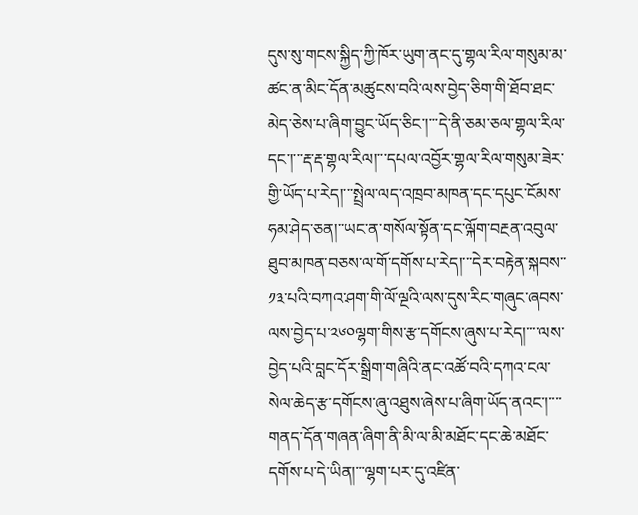དུས་སུ་གངས་སྐྱིད་ཀྱི་ཁོར་ཡུག་ནང་དུ་གྷལ་རིལ་གསུམ་མ་ཚང་ན་མིང་དོན་མཚུངས་བའི་ལས་བྱེད་ཅིག་གི་ཐོབ་ཐང་མེད་ཅེས་པ་ཞིག་བྱུང་ཡོད་ཅིང་།་་་དེ་ནི་ཅམ་ཅལ་གྷལ་རིལ་དང་།་་་རྡ་རྡ་གྷལ་རིལ།་་་དཔལ་འབྱོར་གྷལ་རིལ་གསུམ་ཟེར་གྱི་ཡོད་པ་རེད།་་་སྤྲེལ་ལད་འཁྲབ་མཁན་དང་དཔུང་ངོམས་ཧམ་ཤེད་ཅན།་་ཡང་ན་གསོལ་སྟོན་དང་ལྐོག་བརྔན་འབུལ་ཐུབ་མཁན་བཅས་ལ་གོ་དགོས་པ་རེད།་་་དེར་བརྟེན་སྐབས་་༡༣་པའི་བཀའ་ཤག་གི་ལོ་ལྔའི་ལས་དུས་རིང་གཞུང་ཞབས་ལས་བྱེད་པ་༢༦༠ལྷག་གིས་རྩ་དགོངས་ཞུས་པ་རེད།་་་་ལས་བྱེད་པའི་བླང་དོར་སྒྲིག་གཞིའི་ནང་འཚོ་བའི་དཀའ་ངལ་སེལ་ཆེད་རྩ་དགོངས་ཞུ་འཐུས་ཞེས་པ་ཞིག་ཡོད་ནའང་།་་་་གནད་དོན་གཞན་ཞིག་ནི་མི་ལ་མི་མཐོང་དང་ཆེ་མཐོང་དགོས་པ་དེ་ཡིན།་་་ལྷག་པར་དུ་འཛིན་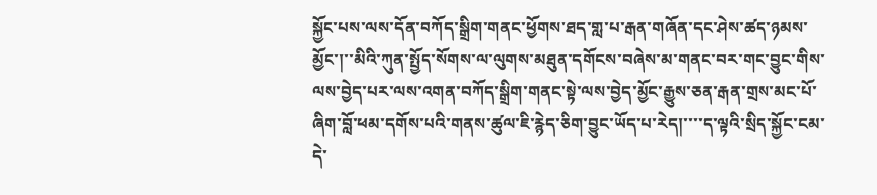སྐྱོང་པས་ལས་དོན་བཀོད་སྒྲིག་གནང་ཕྱོགས་ཐད་གླ་པ་རྒན་གཞོན་དང་ཤེས་ཚད་ཉམས་མྱོང་།་་མིའི་ཀུན་སྤྱོད་སོགས་ལ་ལུགས་མཐུན་དགོངས་བཞེས་མ་གནང་བར་གང་བྱུང་གིས་ལས་བྱེད་པར་ལས་འགན་བཀོད་སྒྲིག་གནང་སྟེ་ལས་བྱེད་མྱོང་རྒྱུས་ཅན་རྒན་གྲས་མང་པོ་ཞིག་བློ་ཕམ་དགོས་པའི་གནས་ཚུལ་ཇི་རྙེད་ཅིག་བྱུང་ཡོད་པ་རེད།་་་་ད་ལྟའི་སྲིད་སྐྱོང་ངམ་དེ་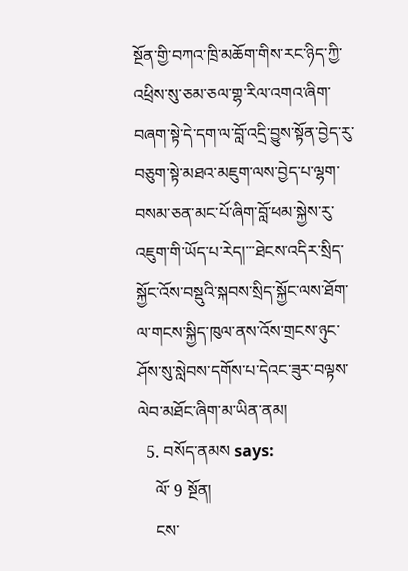སྔོན་གྱི་བཀའ་ཁྲི་མཆོག་གིས་རང་ཉིད་ཀྱི་འཕྲིས་སུ་ཅམ་ཅལ་གྷ་རིལ་འགའ་ཞིག་བཞག་སྟེ་དེ་དག་ལ་བློ་འདྲི་བྱུས་སྟོན་བྱེད་རུ་བཅུག་སྟེ་མཐའ་མཇུག་ལས་བྱེད་པ་ལྷག་བསམ་ཅན་མང་པོ་ཞིག་བློ་ཕམ་སྐྱེས་རུ་འཇུག་གི་ཡོད་པ་རེད།་་་ཐེངས་འདིར་སྲིད་སྐྱོང་འོས་བསྡུའི་སྐབས་སྲིད་སྐྱོང་ལས་ཐོག་ལ་གངས་སྐྱིད་ཁུལ་ནས་འོས་གྲངས་ཉུང་ཤོས་སུ་སླེབས་དགོས་པ་དེའང་ཟུར་བལྟས་ལེབ་མཐོང་ཞིག་མ་ཡིན་ནམ།
  5. བསོད་ནམས says:
    ལོ་ 9 སྔོན།
    ངས་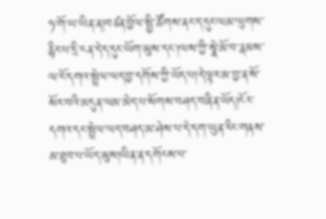ཧ་གོ་ཡ་ཡིན་ན།བཙན་བྱོལ་སྤྱི་ཚོགས་ནང་ད་དུང་ལམ་ལུགས་རྙིང་པ་དྲི་ངན་དེ་ད་དུང་ཡོག་མུས་དང།ལས་ཀྱི་སྣེ་མོ་བ་རྣམས་ལ་ངོ་དགའ་སྤྲེལ་ལད་བྱ་དགོས་ཀྱི་ཡོད་པ།དེ་ལྟར་མ་བྱ་ན་སོ་སོར་བའི་མདུན་ལམ་མེད་པ་སོགས་བཤད་བཞིན་ཡོད།ངོར་དགའ་དང་སྤྲེལ་ལད་བཤད་མ་ཤེས་པ་དེ་དག་ཡུན་རིང་གནས་མ་ཐུབ་པ་ཡོད་མུས།ཡིན་ན་དགོངས་པ་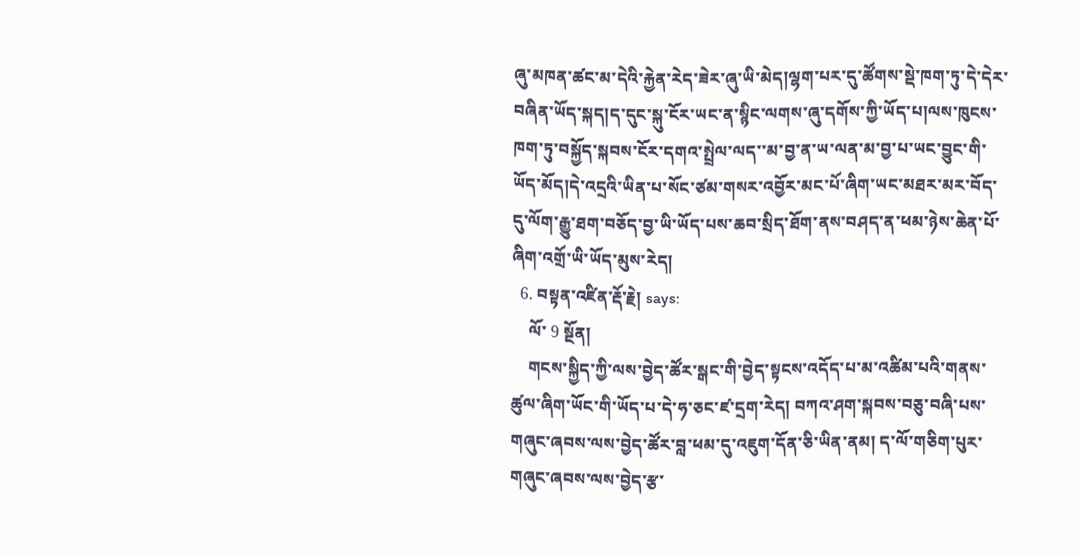ཞུ་མཁན་ཚང་མ་དེའི་རྐྱེན་རེད་ཟེར་ཞུ་ཡི་མེད།ལྷག་པར་དུ་ཚོགས་སྡེ་ཁག་ཏུ་དེ་དེར་བཞིན་ཡོད་སྐད།ད་དུང་སྐུ་ངོར་ཡང་ན་སྙིང་ལགས་ཞུ་དགོས་ཀྱི་ཡོད་པ།ལས་ཁུངས་ཁག་ཏུ་བསྐྱོད་སྐབས་ངོར་དགའ་སྤྲེལ་ལད་་མ་བྱ་ན་ཡ་ལན་མ་བྱ་པ་ཡང་བྱུང་གི་ཡོད་མོད།དེ་འདྲའི་ཡིན་པ་སོང་ཙམ་གསར་འབྱོར་མང་པོ་ཞིག་ཡང་མཐར་མར་བོད་དུ་ལོག་རྒྱུ་ཐག་བཅོད་བྱ་ཡི་ཡོད་པས་ཆབ་སྲིད་ཐོག་ནས་བཤད་ན་ཕམ་ཉེས་ཆེན་པོ་ཞིག་འགྲོ་ཡི་ཡོད་མུས་རེད།
  6. བསྟན་འཛིན་རྡོ་རྗེ། says:
    ལོ་ 9 སྔོན།
    གངས་སྐྱིད་ཀྱི་ལས་བྱེད་ཚོར་སྒང་གི་བྱེད་སྟངས་འདོད་པ་མ་འཚིམ་པའི་གནས་ཚུལ་ཞིག་ཡོང་གི་ཡོད་པ་དེ་ཧ་ཅང་ཛ་དྲག་རེད། བཀའ་ཤག་སྐབས་བཅུ་བཞི་པས་གཞུང་ཞབས་ལས་བྱེད་ཚོར་བླ་ཕམ་དུ་འཇུག་དོན་ཅི་ཡིན་ནམ། ད་ལོ་གཅིག་པུར་གཞུང་ཞབས་ལས་བྱེད་རྩ་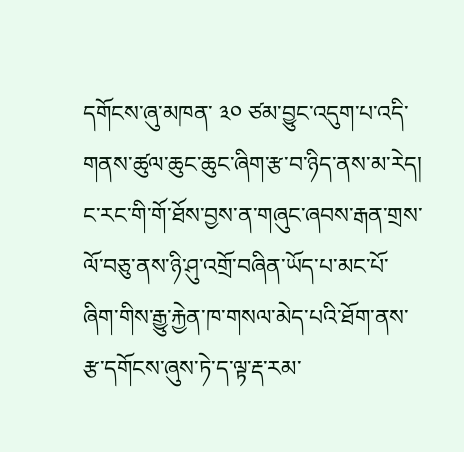དགོངས་ཞུ་མཁན་ ༣༠ ཙམ་བྱུང་འདུག་པ་འདི་གནས་ཚུལ་ཆུང་ཆུང་ཞིག་རྩ་བ་ཉིད་ནས་མ་རེད། ང་རང་གི་གོ་ཐོས་བྱས་ན་གཞུང་ཞབས་རྒན་གྲས་ལོ་བཅུ་ནས་ཉི་ཤུ་འགྲོ་བཞིན་ཡོད་པ་མང་པོ་ཞིག་གིས་རྒྱུ་རྐྱེན་ཁ་གསལ་མེད་པའི་ཐོག་ནས་རྩ་དགོངས་ཞུས་ཏེ་ད་ལྟ་རྡ་རམ་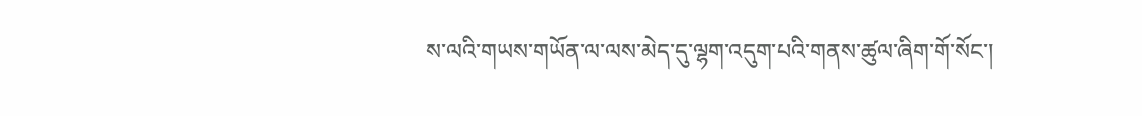ས་ལའི་གཡས་གཡོན་ལ་ལས་མེད་དུ་ལྷག་འདུག་པའི་གནས་ཚུལ་ཞིག་གོ་སོང་།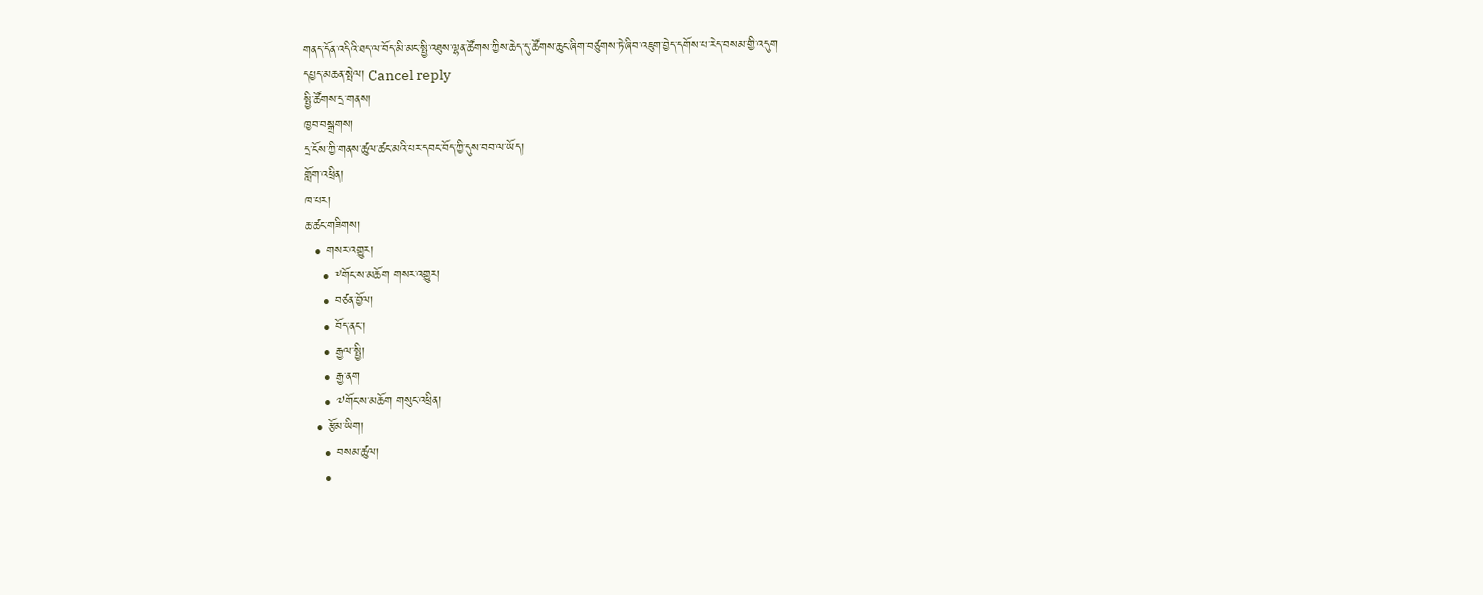གནད་དོན་འདིའི་ཐད་ལ་བོད་མི་མང་སྤྱི་འཐུས་ལྷན་ཚོགས་ཀྱིས་ཆེད་དུ་ཚོགས་ཆུང་ཞིག་བཙུགས་ཏེ་ཞིབ་འཇུག་བྱེད་དགོས་པ་རེད་བསམ་གྱི་འདུག
དཔྱད་མཆན་སྤེལ། Cancel reply
སྤྱི་ཚོགས་དྲ་གནས།
ཁྱབ་བསྒྲགས།
དྲ་ངོས་ཀྱི་གནས་ཚུལ་ཚང་མའི་པར་དབང་བོད་ཀྱི་དུས་བབ་ལ་ཡོད།
གློག་འཕྲིན།
ཁ་པར།
ཆ་ཚང་གཟིགས།
  • གསར་འགྱུར།
    • ༸གོང་ས་མཆོག གསར་འགྱུར།
    • བཙན་བྱོལ།
    • བོད་ནང་།
    • རྒྱལ་སྤྱི།
    • རྒྱ་ནག
    • ༧གོང་ས་མཆོག གསུང་འཕྲིན།
  • རྩོམ་ཡིག།
    • བསམ་ཚུལ།
    •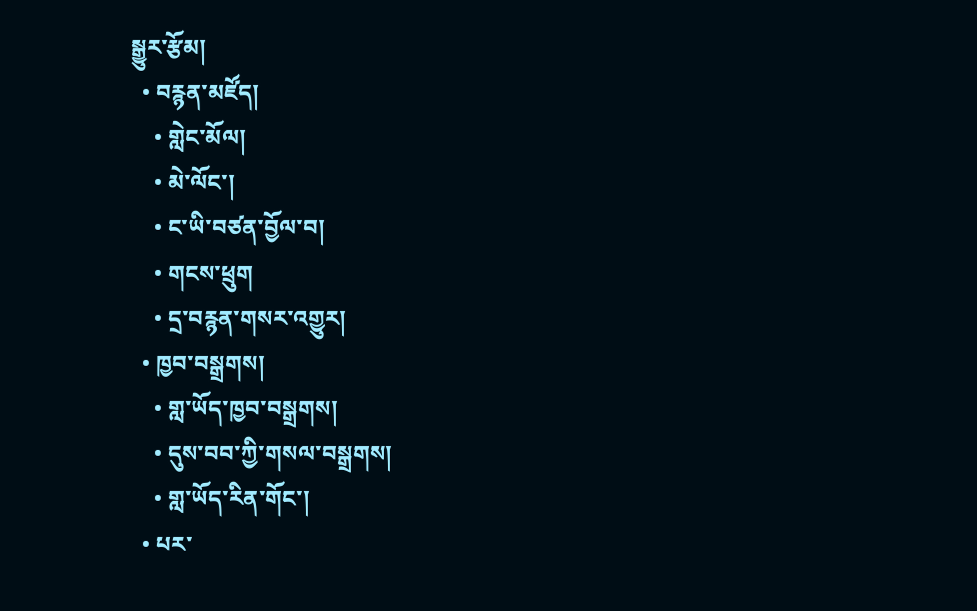སྒྱུར་རྩོམ།
  • བརྙན་མཛོད།
    • གླེང་མོལ།
    • མེ་ལོང་།
    • ང་ཡི་བཙན་བྱོལ་བ།
    • གངས་ཕྲུག
    • དྲ་བརྙན་གསར་འགྱུར།
  • ཁྱབ་བསྒྲགས།
    • གླ་ཡོད་ཁྱབ་བསྒྲགས།
    • དུས་བབ་ཀྱི་གསལ་བསྒྲགས།
    • གླ་ཡོད་རིན་གོང་།
  • པར་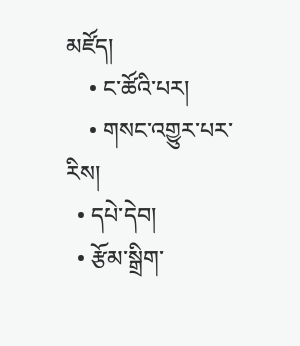མཛོད།
    • ང་ཚོའི་པར།
    • གསང་འགྱུར་པར་རིས།
  • དཔེ་དེབ།
  • རྩོམ་སྒྲིག་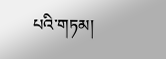པའི་གཏམ།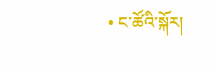• ང་ཚོའི་སྐོར།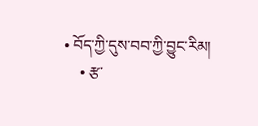• བོད་ཀྱི་དུས་བབ་ཀྱི་བྱུང་རིམ།
    • རྩ་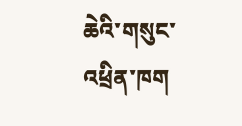ཆེའི་གསུང་འཕྲིན་ཁག